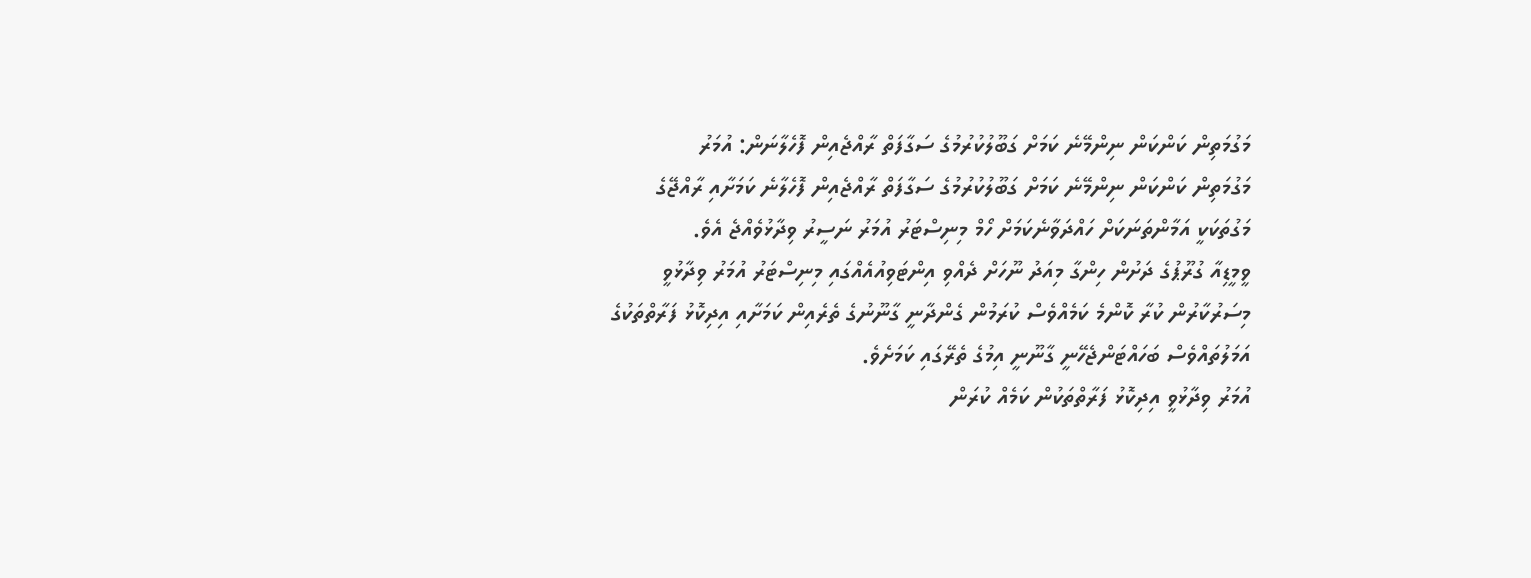މަގުމަތިން ކަންކަން ނިންމޭނެ ކަމަށް ގަބޫލުކުރުމުގެ ސަގާފަތް ރާއްޖެއިން ފޮހެލާނަން: އުމަރު
މަގުމަތިން ކަންކަން ނިންމޭނެ ކަމަށް ގަބޫލުކުރުމުގެ ސަގާފަތް ރާއްޖެއިން ފޮހެލާނެ ކަމަށާއި ރާއްޖޭގެ މަގުތަކަކީ އަމާންތަނަކަށް ހައްދަވާނެކަމަށް ހޯމް މިނިސްޓަރު އުމަރު ނަސީރު ވިދާޅުވެއްޖެ އެވެ.
ވީމީޑިއާ ގުރޫޕުގެ ދަށުން ހިންގާ މިއަދު ނޫހަށް ދެއްވި އިންޓަވިއުއެއްގައި މިނިސްޓަރު އުމަރު ވިދާޅުވީ މިސަރުކާރުން ކުރާ ކޮންމެ ކަމެއްވެސް ކުރަމުން ގެންދާނީ ގާނޫނުގެ ތެރެއިން ކަމަށާއި އިދިކޮޅު ފަރާތްތަކުގެ އަމަލުތައްވެސް ބަހައްޓަންޖެހޭނީ ގާނޫނީ އިމުގެ ތެރޭގައި ކަމަށެވެ.
އުމަރު ވިދާޅުވީ އިދިކޮޅު ފަރާތްތަކުން ކަމެއް ކުރަން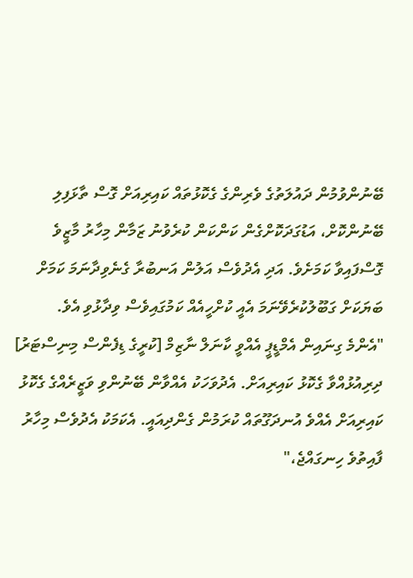ބޭނުންވުމުން ދައުލަތުގެ ވެރިންގެ ގެކޮޅުތައް ކައިރިއަށް ގޮސް ތާޅަފިލި ބޭނުންކޮށް، އަޑުގަދަކޮށްގެން ކަންކަން ކުރެވުނު ޒަމާން މިހާރު މާޒީވެ ގޮސްފައިވާ ކަމަށެވެ. އަދި އެދުވެސް އަލުން އަނބުރާ ގެނެވިދާނަމަ ކަމަށް ބަޔަކަށް ގަބޫލުކުރެވޭނަމަ އެއީ ކުށްހީއެއް ކަމުގައިވެސް ވިދާޅުވި އެވެ.
"އެންމެ ގިނައިން އެމްޑީޕީ އެއްވީ ކާނަލް ނާޒިމް [ކުރީގެ ޑިފެންސް މިނިސްޓަރު] ދިރިއުޅުއްވާ ގެކޮޅު ކައިރިއަށް. އެދުވަހަކު އެއްވާން ބޭނުންވި ވަޒީރެއްގެ ގެކޮޅު ކައިރިއަށް އެއްވެ އުނދަގޫތައް ކުރަމުން ގެންދިއައީ. އެކަމަކު އެދުވެސް މިހާރު ފާއިތުވެ ހިނގައްޖެ،"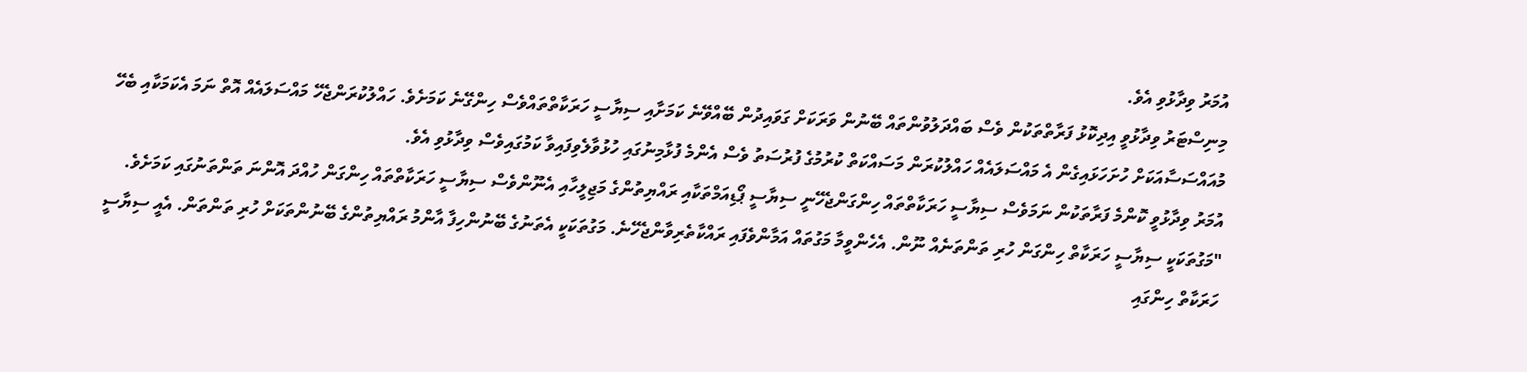އުމަރު ވިދާޅުވި އެވެ.
މިނިސްޓަރު ވިދާޅުވީ އިދިކޮޅު ފަރާތްތަކުން ވެސް ބައްދަލުވުންތައް ބޭނުން ވަރަކަށް ގަވައިދުން ބޭއްވޭނެ ކަމަށާއި ސިޔާސީ ހަރަކާތްތައްވެސް ހިންގޭނެ ކަމަށެވެ. ހައްލުކުރަންޖެހޭ މައްސަލައެއް އޮތް ނަމަ އެކަމަކާއި ބެހޭ މުއައްސަސާއަކަށް ހުށަހަޅައިގެން އެ މައްސަލައެއް ހައްލުކުރަން މަސައްކަތް ކުރުމުގެ ފުރުސަތު ވެސް އެންމެ ފުޅާމިނުގައި ހުޅުވާލެވިފައިވާ ކަމުގައިވެސް ވިދާޅުވި އެވެ.
އުމަރު ވިދާޅުވީ ކޮންމެ ފަރާތަކުން ނަމަވެސް ސިޔާސީ ހަރަކާތްތައް ހިންގަންޖެހޭނީ ސިޔާސީ ޕޯޑިއަމްތަކާއި ރައްޔިތުންގެ މަޖިލީހާއި އެނޫންވެސް ސިޔާސީ ހަރަކާތްތައް ހިންގަން ހުއްދަ އޮންނަ ތަންތަނުގައި ކަމަށެވެ.
"މަގުތަކަކީ ސިޔާސީ ހަރަކާތް ހިންގަން ހުރި ތަންތަނެއް ނޫން. އެހެންވީމާ މަގުތައް އަމާންވެފައި ރައްކާތެރިވާންޖެހޭނެ. މަގުތަކަކީ އެތަނުގެ ބޭނުންހިފާ އާންމު ރައްޔިތުންގެ ބޭނުންތަކަށް ހުރި ތަންތަން. އެއީ ސިޔާސީ ހަރަކާތް ހިންގައި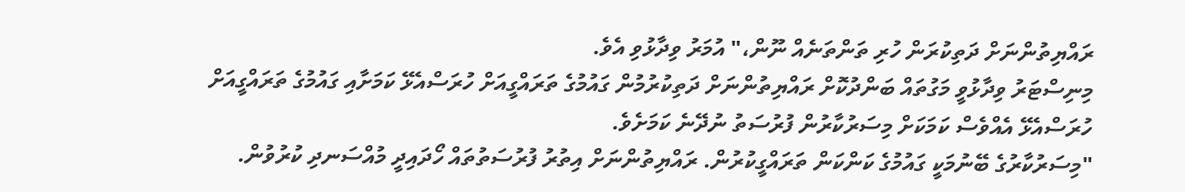ރައްޔިތުންނަށް ދަތިކުރަން ހުރި ތަންތަނެއް ނޫން،" އުމަރު ވިދާޅުވި އެވެ.
މިނިސްޓަރު ވިދާޅުވީ މަގުތައް ބަންދުކޮށް ރައްޔިތުންނަށް ދަތިކުރުމުން ގައުމުގެ ތަރައްގީއަށް ހުރަސްއެޅޭ ކަމަށާއި ގައުމުގެ ތަރައްގީއަށް ހުރަސްއެޅޭ އެއްވެސް ކަމަކަށް މިސަރުކާރުން ފުރުސަތު ނުދޭނެ ކަމަށެވެ.
"މިސަރުކާރުގެ ބޭނުމަކީ ގައުމުގެ ކަންކަން ތަރައްގީކުރުން. ރައްޔިތުންނަށް އިތުރު ފުރުސަތުތައް ހޯދައިދީ މުއްސަނދި ކުރުވުން.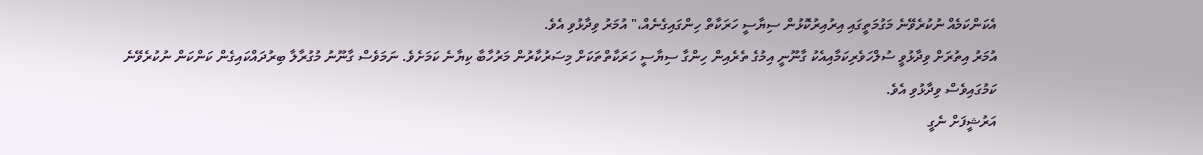އެކަންކަމެއް ނުކުރެވޭނެ މަގުމަތީގައި އިރުއިރުކޮޅުން ސިޔާސީ ހަރަކާތް ހިންގައިގެނެއް،" އުމަރު ވިދާޅުވި އެވެ.
އުމަރު އިތުރަށް ވިދާޅުވީ ސުލްހަވެރިކަމާއިއެކު ގާނޫނީ އިމުގެ ތެރެއިން ހިންގާ ސިޔާސީ ހަރަކާތްތަކަށް މިސަރުކާރުން މަރުހާބާ ކިޔާނެ ކަމަށެވެ. ނަމަވެސް ގާނޫނު މުގުރާލާ ބިރުދައްކައިގެން ކަންކަން ނުކުރެވޭނެ ކަމުގައިވެސް ވިދާޅުވި އެވެ.
އަރުޝީފަށް ނެގީ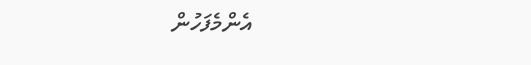އެންމެފަހުން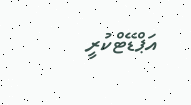އަޕްޑޭޓްކުރީ